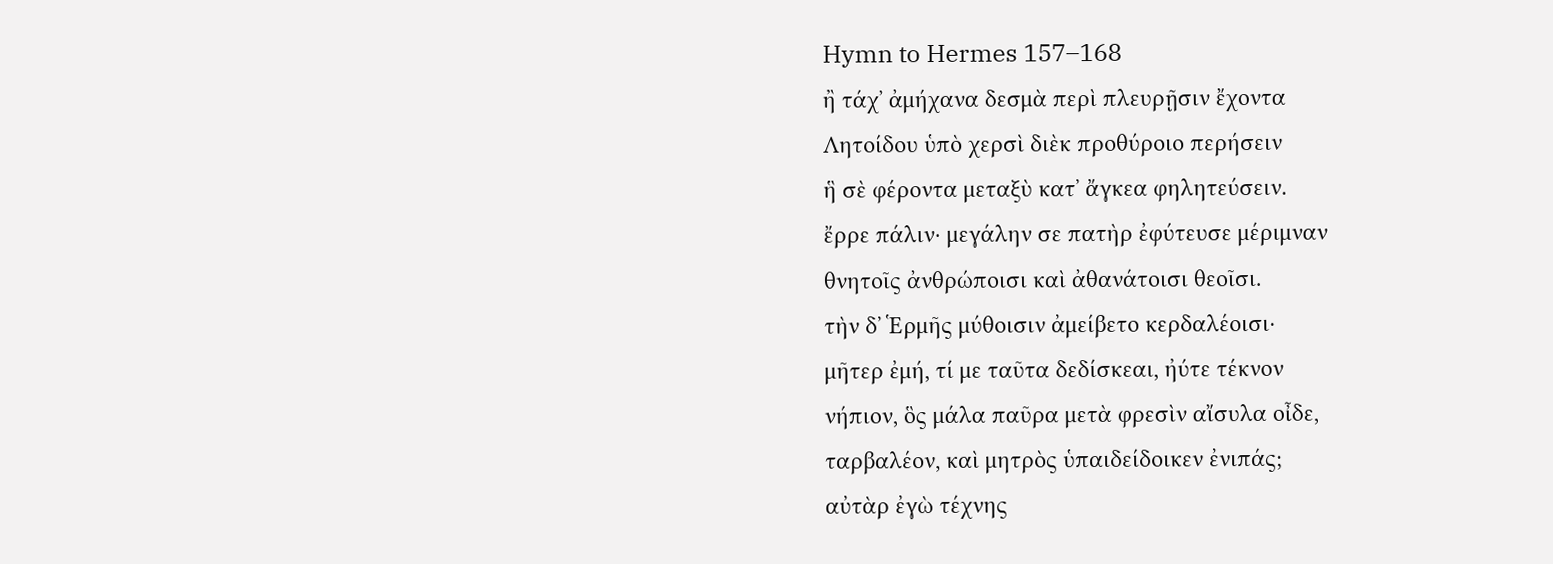Hymn to Hermes 157–168
ἢ τάχʼ ἀμήχανα δεσμὰ περὶ πλευρῇσιν ἔχοντα
Λητοίδου ὑπὸ χερσὶ διὲκ προθύροιο περήσειν
ἣ σὲ φέροντα μεταξὺ κατʼ ἄγκεα φηλητεύσειν.
ἔρρε πάλιν· μεγάλην σε πατὴρ ἐφύτευσε μέριμναν
θνητοῖς ἀνθρώποισι καὶ ἀθανάτοισι θεοῖσι.
τὴν δʼ Ἑρμῆς μύθοισιν ἀμείβετο κερδαλέοισι·
μῆτερ ἐμή, τί με ταῦτα δεδίσκεαι, ἠύτε τέκνον
νήπιον, ὃς μάλα παῦρα μετὰ φρεσὶν αἴσυλα οἶδε,
ταρβαλέον, καὶ μητρὸς ὑπαιδείδοικεν ἐνιπάς;
αὐτὰρ ἐγὼ τέχνης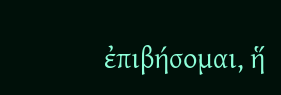ἐπιβήσομαι, ἥ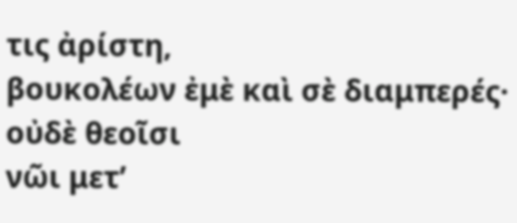τις ἀρίστη,
βουκολέων ἐμὲ καὶ σὲ διαμπερές· οὐδὲ θεοῖσι
νῶι μετʼ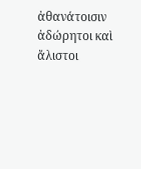ἀθανάτοισιν ἀδώρητοι καὶ ἄλιστοι